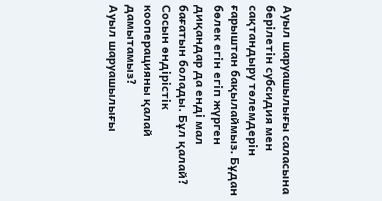Ауыл шаруашылығы саласына берілетін субсидия мен сақтандыру төлемдерін ғарыштан бақылаймыз. Бұдан бөлек егін егіп жүрген диқандар да енді мал бағатын болады. Бұл қалай? Сосын өндірістік кооперацияны қалай дамытамыз?
Ауыл шаруашылығы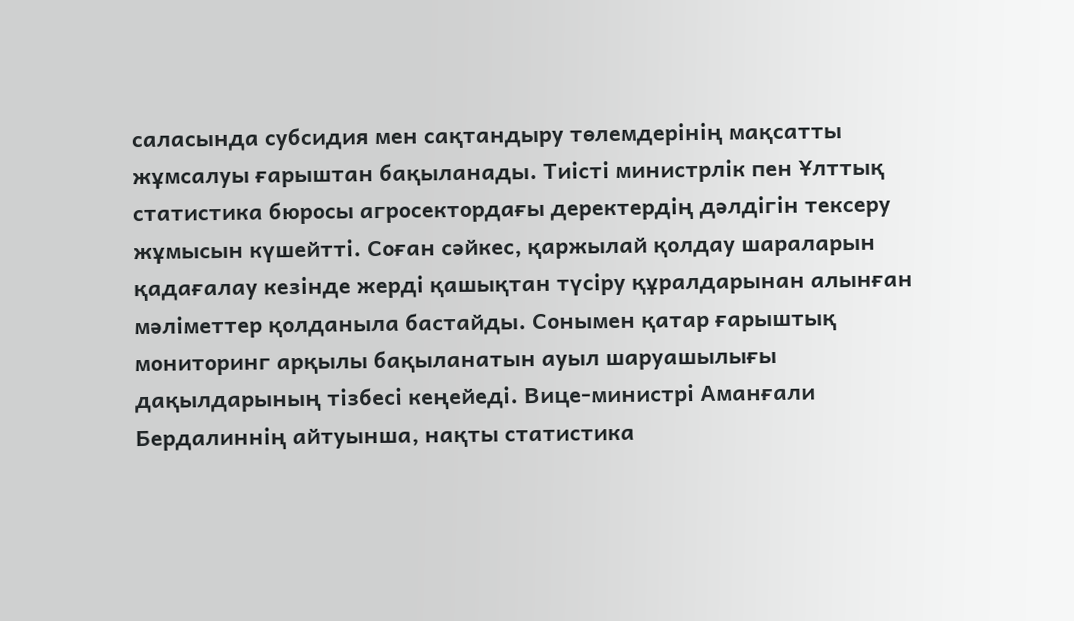саласында субсидия мен сақтандыру төлемдерінің мақсатты жұмсалуы ғарыштан бақыланады. Тиісті министрлік пен Ұлттық статистика бюросы агросектордағы деректердің дәлдігін тексеру жұмысын күшейтті. Соған сәйкес, қаржылай қолдау шараларын қадағалау кезінде жерді қашықтан түсіру құралдарынан алынған мәліметтер қолданыла бастайды. Сонымен қатар ғарыштық мониторинг арқылы бақыланатын ауыл шаруашылығы дақылдарының тізбесі кеңейеді. Вице-министрі Аманғали Бердалиннің айтуынша, нақты статистика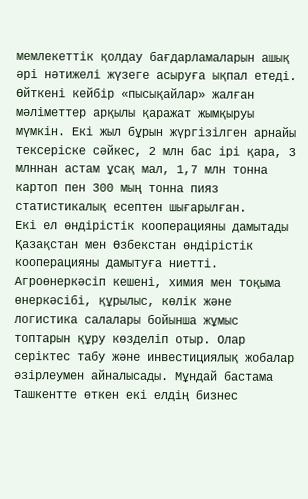мемлекеттік қолдау бағдарламаларын ашық әрі нәтижелі жүзеге асыруға ықпал етеді. Өйткені кейбір «пысықайлар» жалған мәліметтер арқылы қаражат жымқыруы мүмкін. Екі жыл бұрын жүргізілген арнайы тексеріске сәйкес, 2 млн бас ірі қара, 3 млннан астам ұсақ мал, 1,7 млн тонна картоп пен 300 мың тонна пияз статистикалық есептен шығарылған.
Екі ел өндірістік кооперацияны дамытады
Қазақстан мен Өзбекстан өндірістік кооперацияны дамытуға ниетті. Агроөнеркәсіп кешені, химия мен тоқыма өнеркәсібі, құрылыс, көлік және логистика салалары бойынша жұмыс топтарын құру көзделіп отыр. Олар серіктес табу және инвестициялық жобалар әзірлеумен айналысады. Мұндай бастама Ташкентте өткен екі елдің бизнес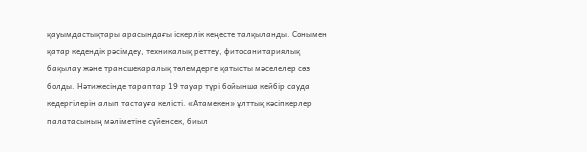қауымдастықтары арасындағы іскерлік кеңесте талқыланды. Сонымен қатар кедендік рәсімдеу, техникалық реттеу, фитосанитариялық бақылау және трансшекаралық төлемдерге қатысты мәселелер сөз болды. Нәтижесінде тараптар 19 тауар түрі бойынша кейбір сауда кедергілерін алып тастауға келісті. «Атамекен» ұлттық кәсіпкерлер палатасының мәліметіне сүйенсек, биыл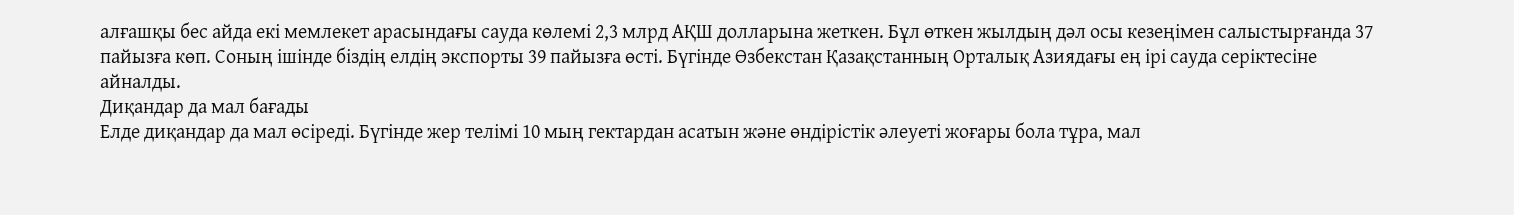алғашқы бес айда екі мемлекет арасындағы сауда көлемі 2,3 млрд АҚШ долларына жеткен. Бұл өткен жылдың дәл осы кезеңімен салыстырғанда 37 пайызға көп. Соның ішінде біздің елдің экспорты 39 пайызға өсті. Бүгінде Өзбекстан Қазақстанның Орталық Азиядағы ең ірі сауда серіктесіне айналды.
Диқандар да мал бағады
Елде диқандар да мал өсіреді. Бүгінде жер телімі 10 мың гектардан асатын және өндірістік әлеуеті жоғары бола тұра, мал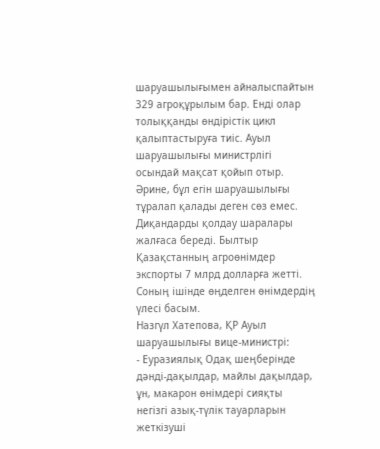шаруашылығымен айналыспайтын 329 агроқұрылым бар. Енді олар толыққанды өндірістік цикл қалыптастыруға тиіс. Ауыл шаруашылығы министрлігі осындай мақсат қойып отыр. Әрине, бұл егін шаруашылығы тұралап қалады деген сөз емес. Диқандарды қолдау шаралары жалғаса береді. Былтыр Қазақстанның агроөнімдер экспорты 7 млрд долларға жетті. Соның ішінде өңделген өнімдердің үлесі басым.
Назгүл Хатепова, ҚР Ауыл шаруашылығы вице-министрі:
- Еуразиялық Одақ шеңберінде дәнді-дақылдар, майлы дақылдар, ұн, макарон өнімдері сияқты негізгі азық-түлік тауарларын жеткізуші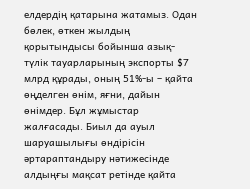елдердің қатарына жатамыз. Одан бөлек, өткен жылдың қорытындысы бойынша азық-түлік тауарларының экспорты $7 млрд құрады, оның 51%-ы – қайта өңделген өнім, яғни, дайын өнімдер. Бұл жұмыстар жалғасады. Биыл да ауыл шаруашылығы өндірісін әртараптандыру нәтижесінде алдыңғы мақсат ретінде қайта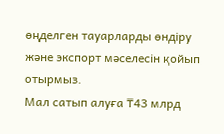өңделген тауарларды өндіру және экспорт мәселесін қойып отырмыз.
Мал сатып алуға ₸43 млрд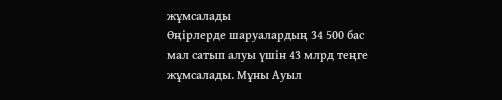жұмсалады
Өңірлерде шаруалардың 34 500 бас мал сатып алуы үшін 43 млрд теңге жұмсалады. Мұны Ауыл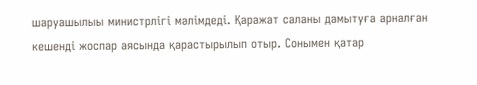шаруашылыы министрлігі мәлімдеді. Қаражат саланы дамытуға арналған кешенді жоспар аясында қарастырылып отыр. Сонымен қатар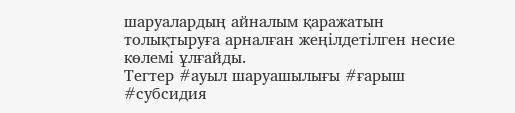шаруалардың айналым қаражатын толықтыруға арналған жеңілдетілген несие көлемі ұлғайды.
Тегтер #ауыл шаруашылығы #ғарыш #субсидия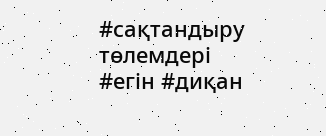#сақтандыру төлемдері #егін #диқан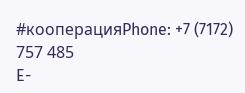#кооперацияPhone: +7 (7172) 757 485
E-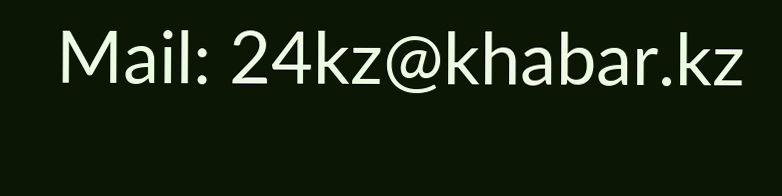Mail: 24kz@khabar.kz